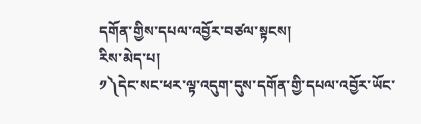དགོན་གྱིས་དཔལ་འབྱོར་བཙལ་སྟངས།
རིས་མེད་པ།
༡༽དེང་སང་ཕར་ལྟ་འདུག་དུས་དགོན་གྱི་དཔལ་འབྱོར་ཡོང་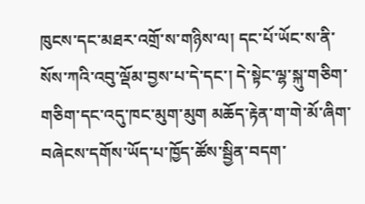ཁུངས་དང་མཐར་འགྲོ་ས་གཉིས་ལ། དང་པོ་ཡོང་ས་ནི་སོས་ཀའི་འབུ་ལྡོམ་བྱས་པ་དེ་དང་། དེ་སྟེང་ལྷ་སྐུ་གཅིག་གཅིག་དང་འདུ་ཁང་མུག་མུག མཆོད་རྟེན་ག་གེ་མོ་ཞིག་བཞེངས་དགོས་ཡོད་པ་ཁྱོད་ཚོས་སྦྱིན་བདག་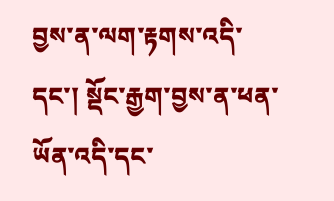བྱས་ན་ལག་རྟགས་འདི་དང་། སྡོང་རྒྱག་བྱས་ན་ཕན་ཡོན་འདི་དང་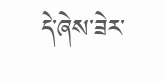དེ་ཞེས་ཟེར་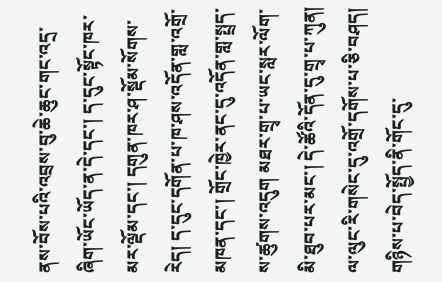ནས་བོས་པའི་འབྲས་བུ་ཆེ་ཆུང་གང་འདྲ་ཞིག་ཡོང་ཡོད་ན་དེ་དང་། ད་དུང་སྟོང་ཁར་མར་ལྡོམ་དང་། དགུན་ཁར་ཤ་སྡོམ་སོགས་རེད། ད་དུང་དགོན་པ་ཁ་ཤས་འདོན་གླ་འགྲོ་མཁན་དང་། གྲོང་ཁྱེར་ནང་དུ་འདོན་གླ་སྤྲད་ས་ཚུགས་འདུག མཐར་གྲྭ་པ་ཡང་སླར་ལོག་མི་ཐུབ་པར་མང་། དེ་ཚོའི་དོན་དུ་གྲྭ་པ་ཀུན། ལ་ལུང་རི་གསེང་དུ་འགྲོ་དགོས་པ་ཅི་བཤད། གཉིས་པ་བེད་སྤྱོད་ནི་གོང་དུ་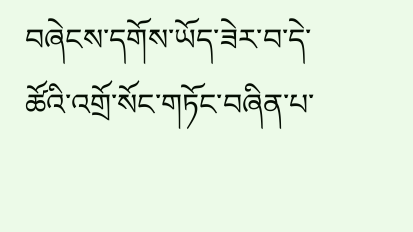བཞེངས་དགོས་ཡོད་ཟེར་བ་དེ་ཚོའི་འགྲོ་སོང་གཏོང་བཞིན་པ་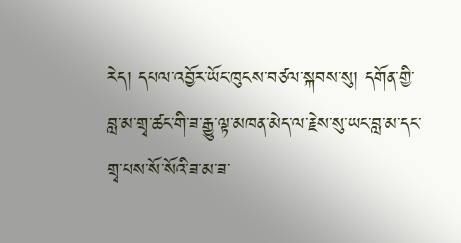རེད། དཔལ་འབྱོར་ཡོང་ཁུངས་བཙལ་སྐབས་སུ། དགོན་གྱི་བླ་མ་གྲྭ་ཚང་གི་ཟ་རྒྱུ་ལྟ་མཁན་མེད་ལ་རྗེས་སུ་ཡང་བླ་མ་དང་གྲྭ་པས་སོ་སོའི་ཟ་མ་ཟ་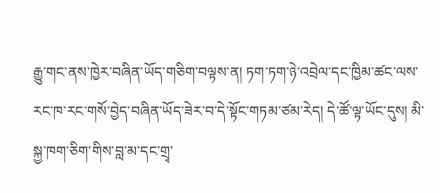རྒྱུ་གང་ནས་ཁྱེར་བཞིན་ཡོད་གཅིག་བལྟས་ན། ཏག་ཏག་ཉེ་འབྲེལ་དང་ཁྱིམ་ཚང་ལས་རང་ཁ་རང་གསོ་བྱེད་བཞིན་ཡོད་ཟེར་བ་དེ་སྟོང་གཏམ་ཙམ་རེད། དེ་ཚོ་ལྟ་ཡོང་དུས། མི་སྐྱ་ཁག་ཅིག་གིས་བླ་མ་དང་གྲྭ་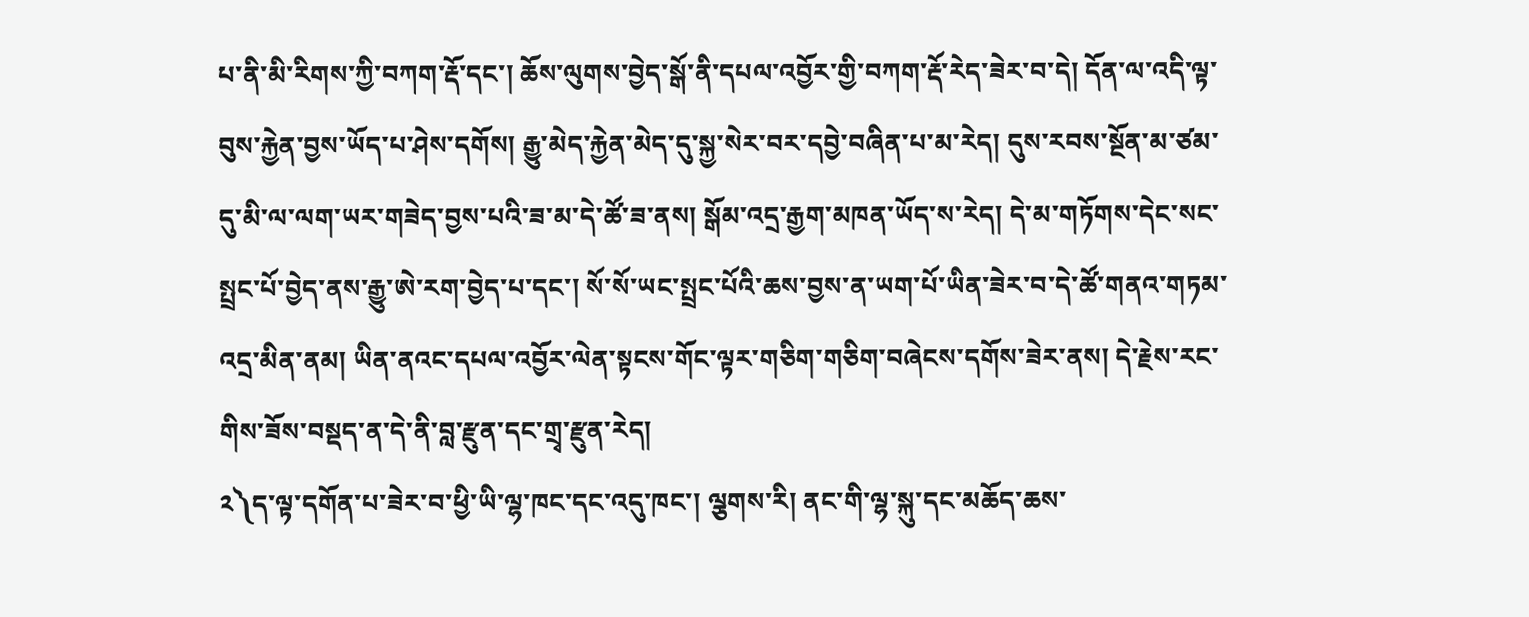པ་ནི་མི་རིགས་ཀྱི་བཀག་རྡོ་དང་། ཆོས་ལུགས་བྱེད་སྒོ་ནི་དཔལ་འབྱོར་གྱི་བཀག་རྡོ་རེད་ཟེར་བ་དེ། དོན་ལ་འདི་ལྟ་བུས་རྐྱེན་བྱས་ཡོད་པ་ཤེས་དགོས། རྒྱུ་མེད་རྐྱེན་མེད་དུ་སྐྱ་སེར་བར་དབྱེ་བཞིན་པ་མ་རེད། དུས་རབས་སྔོན་མ་ཙམ་དུ་མི་ལ་ལག་ཡར་གཟེད་བྱས་པའི་ཟ་མ་དེ་ཚོ་ཟ་ནས། སྒོམ་འདྲ་རྒྱག་མཁན་ཡོད་ས་རེད། དེ་མ་གཏོགས་དེང་སང་སྤྲང་པོ་བྱེད་ནས་རྒྱུ་ཨེ་རག་བྱེད་པ་དང་། སོ་སོ་ཡང་སྤྲང་པོའི་ཆས་བྱས་ན་ཡག་པོ་ཡིན་ཟེར་བ་དེ་ཚོ་གནའ་གཏམ་འདྲ་མིན་ནམ། ཡིན་ནའང་དཔལ་འབྱོར་ལེན་སྟངས་གོང་ལྟར་གཅིག་གཅིག་བཞེངས་དགོས་ཟེར་ནས། དེ་རྗེས་རང་གིས་ཟོས་བསྡད་ན་དེ་ནི་བླ་རྫུན་དང་གྲྭ་རྫུན་རེད།
༢༽ད་ལྟ་དགོན་པ་ཟེར་བ་ཕྱི་ཡི་ལྷ་ཁང་དང་འདུ་ཁང་། ལྕགས་རི། ནང་གི་ལྷ་སྐུ་དང་མཆོད་ཆས་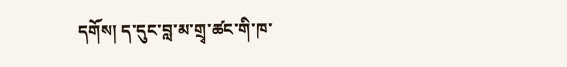དགོས། ད་དུང་བླ་མ་གྲྭ་ཚང་གི་ཁ་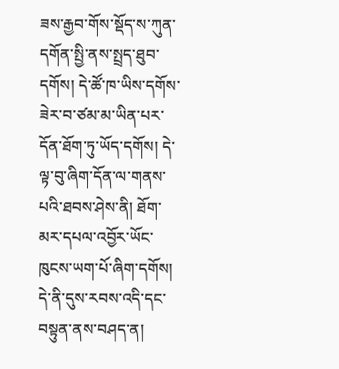ཟས་རྒྱབ་གོས་སྡོད་ས་ཀུན་དགོན་སྤྱི་ནས་སྤྲད་ཐུབ་དགོས། དེ་ཚོ་ཁ་ཡིས་དགོས་ཟེར་བ་ཙམ་མ་ཡིན་པར་དོན་ཐོག་ཏུ་ཡོད་དགོས། དེ་ལྟ་བུ་ཞིག་དོན་ལ་གནས་པའི་ཐབས་ཤེས་ནི། ཐོག་མར་དཔལ་འབྱོར་ཡོང་ཁུངས་ཡག་པོ་ཞིག་དགོས། དེ་ནི་དུས་རབས་འདི་དང་བསྟུན་ནས་བཤད་ན།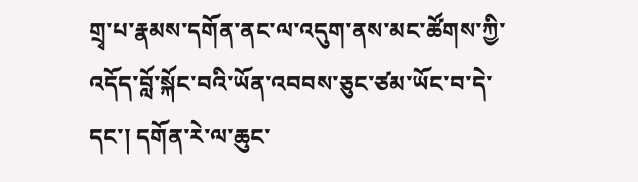གྲྭ་པ་རྣམས་དགོན་ནང་ལ་འདུག་ནས་མང་ཚོགས་ཀྱི་འདོད་བློ་སྐོང་བའི་ཡོན་འབབས་ཅུང་ཙམ་ཡོང་བ་དེ་དང་། དགོན་རེ་ལ་ཆུང་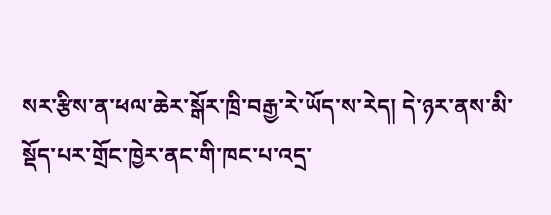སར་རྩིས་ན་ཕལ་ཆེར་སྒོར་ཁྲི་བརྒྱ་རེ་ཡོད་ས་རེད། དེ་ཉར་ནས་མི་སྡོད་པར་གྲོང་ཁྱེར་ནང་གི་ཁང་པ་འདྲ་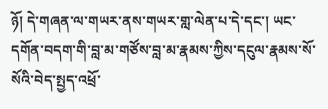ཉོ། དེ་གཞན་ལ་གཡར་ནས་གཡར་གླ་ལེན་པ་དེ་དང་། ཡང་དགོན་བདག་གི་བླ་མ་གཙོས་བླ་མ་རྣམས་ཀྱིས་དངུལ་རྣམས་སོ་སོའི་བེད་སྤྱད་འཕྲོ་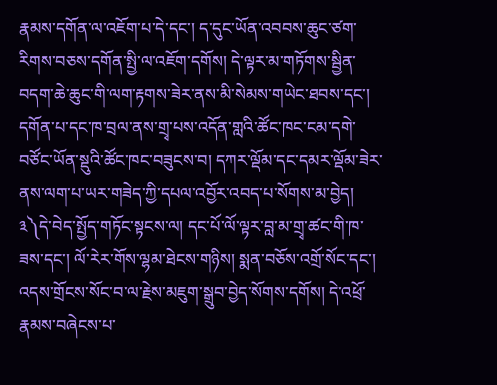རྣམས་དགོན་ལ་འཇོག་པ་དེ་དང་། ད་དུང་ཡོན་འབབས་ཆུང་ཙག་རིགས་བཅས་དགོན་སྤྱི་ལ་འཇོག་དགོས། དེ་ལྟར་མ་གཏོགས་སྦྱིན་བདག་ཆེ་ཆུང་གི་ལག་རྟགས་ཟེར་ནས་མི་སེམས་གཡེང་ཐབས་དང་། དགོན་པ་དང་ཁ་བྲལ་ནས་གྲྭ་པས་འདོན་གླའི་ཚོང་ཁང་ངམ་དགེ་བཙོང་ཡོན་སྡུའི་ཚོང་ཁང་བཟུངས་བ། དཀར་ལྡོམ་དང་དམར་ལྡོམ་ཟེར་ནས་ལག་པ་ཡར་གཟེད་ཀྱི་དཔལ་འབྱོར་འབད་པ་སོགས་མ་བྱེད།
༣༽དེ་བེད་སྤྱོད་གཏོང་སྟངས་ལ། དང་པོ་ལོ་ལྟར་བླ་མ་གྲྭ་ཚང་གི་ཁ་ཟས་དང་། ལོ་རེར་གོས་ལྷམ་ཐེངས་གཉིས། སྨན་བཅོས་འགྲོ་སོང་དང་། འདས་གྲོངས་སོང་བ་ལ་རྗེས་མཇུག་སྒྲུབ་བྱེད་སོགས་དགོས། དེ་འཕྲོ་རྣམས་བཞེངས་པ་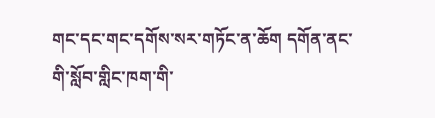གང་དང་གང་དགོས་སར་གཏོང་ན་ཆོག དགོན་ནང་གི་སློབ་གླིང་ཁག་གི་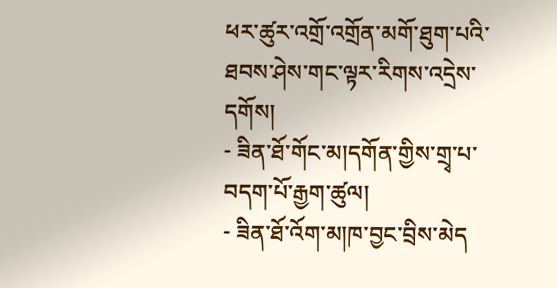ཕར་ཚུར་འགྲོ་འགྲོན་མགོ་ཐུག་པའི་ཐབས་ཤེས་གང་ལྟར་རིགས་འདྲེས་དགོས།
- ཟིན་ཐོ་གོང་མ།དགོན་གྱིས་གྲྭ་པ་བདག་པོ་རྒྱག་ཚུལ།
- ཟིན་ཐོ་འོག་མ།ཁ་བྱང་བྲིས་མེད